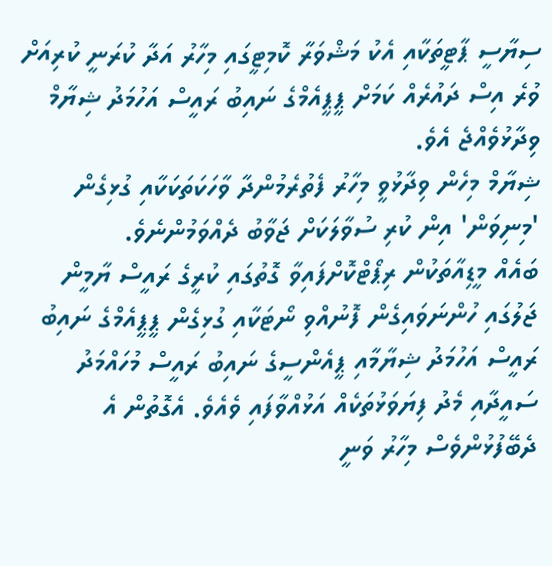ސިޔާސީ ޕާޓީތަކާއި އެކު މަޝްވަރާ ކޮމިޓީގައި މިހާރު އަދާ ކުރަނީ ކުރިއަށް ވުރެ އިސް ދައުރެއް ކަމަށް ޕީޕީއެމްގެ ނައިބު ރައީސް އަހުމަދު ޝިޔާމް ވިދާޅުވެއްޖެ އެވެ.
ޝިޔާމް މިހެން ވިދާޅުވީ މިހާރު ފެތުރެމުންދާ ވާހަކަތަކަކާއި ގުޅިގެން 'މިނިވަން' އިން ކުރި ސުވާލަކަށް ޖަވާބު ދެއްވަމުންނެވެ.
ބައެއް މީޑިއާތަކުން ރިޕޯޓްކޮށްފައިވާ ގޮތުގައި ކުރީގެ ރައީސް ޔާމީން ޖަލުގައި ހުންނަވައިގެން ފޮނުއްވި ނޯޓަކާއި ގުޅިގެން ޕީޕީއެމްގެ ނައިބު ރައީސް އަހުމަދު ޝިޔާމާއި ޕީއެންސީގެ ނައިބު ރައީސް މުހައްމަދު ސައީދާއި މެދު ފިޔަވަޅުތަކެއް އަޅުއްވާފައި ވެއެވެ. އެގޮތުން އެ ދެބޭފުޅުންވެސް މިހާރު ވަނީ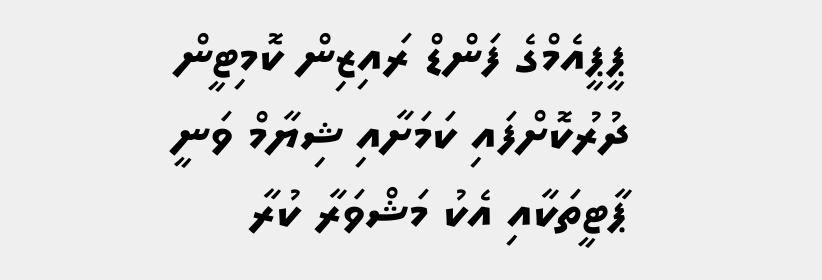ޕީޕީއެމްގެ ފަންޑް ރައިޒިން ކޮމިޓީން ދުރުކޮށްފައި ކަމަށާއި ޝިޔާމް ވަނީ ޕާޓީތަކާއި އެކު މަޝްވަރާ ކުރާ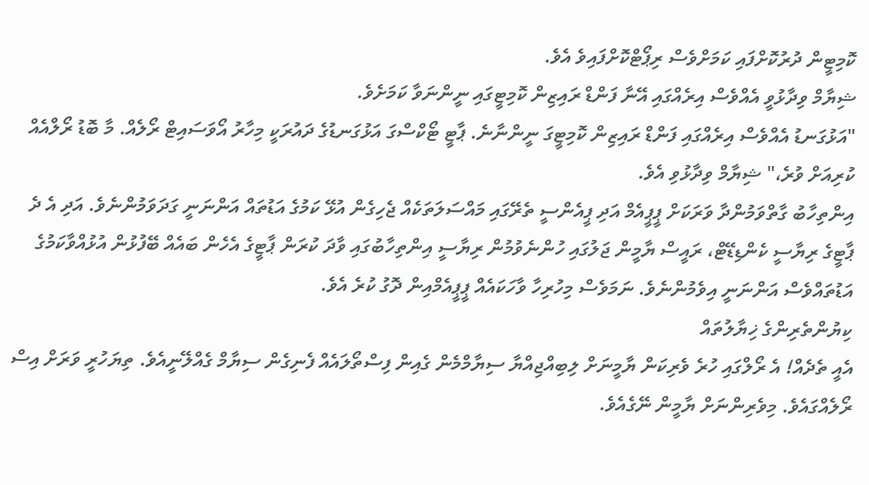ކޮމިޓީން ދުރުކޮށްފައި ކަމަށްވެސް ރިޕޯޓްކޮށްފައިވެ އެވެ.
ޝިޔާމް ވިދާޅުވީ އެއްވެސް އިރެއްގައި އޭނާ ފަންޑް ރައިޒިން ކޮމިޓީގައި ނީންނަވާ ކަމަށެވެ.
"އަޅުގަނޑު އެއްވެސް އިރެއްގައި ފަންޑް ރައިޒިން ކޮމިޓީގަ ނީންނާނެ. ޕާޓީ ޓޯކްސްގަ އަޅުގަނޑުގެ ދައުރަކީ މިހާރު އޯވަސައިޓް ރޯލެއް. މާ ބޮޑު ރޯލްއެއް ކުރިއަށް ވުރެ،" ޝިޔާމް ވިދާޅުވި އެވެ.
އިންތިހާބު ގާތްވަމުންދާ ވަރަކަށް ޕީޕީއެމް އަދި ޕީއެންސީ ތެރޭގައި މައްސަލަތަކެއް ޖެހިގެން އުޅޭ ކަމުގެ އަޑުތައް އަންނަނީ ގަދަވަމުންނެވެ. އަދި އެ ދެ ޕާޓީގެ ރިޔާސީ ކެންޑިޑޭޓް، ރައީސް ޔާމީން ޖަލުގައި ހުންނެވުމުން ރިޔާސީ އިންތިހާބުގައި ވާދަ ކުރަން ޕާޓީގެ އެހެން ބައެއް ބޭފުޅުން އުޅުއްވާކަމުގެ އަޑުތައްވެސް އަންނަނީ އިވެމުންނެވެ. ނަމަވެސް މިހުރިހާ ވާހަކައެއް ޕީޕީއެމްއިން ދޮގު ކުރެ އެވެ.
ކިޔުންތެރިންގެ ޚިޔާލުތައް
އެއީ ތެދެއް! އެ ރޯލްގައި ހުރެ ވެރިކަން ޔާމީނަށް ލިބިއްޖިއްޔާ ސިޔާމްމެން ގެއިން ފިސްތޯލައެއް ފެނިގެން ސިޔާމް ގެއްލޭނީއެވެ. ތިޔަހުރީ ވަރަށް އިސް ރޯލެއްގައެވެ. މިވެރިންނަށް ޔާމީން ނޭގެއެވެ.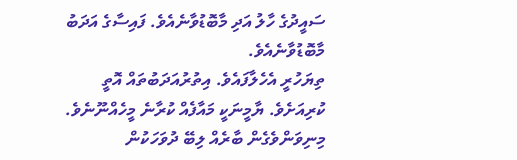ސައީދުގެ ހާލު އަދި މާބޮޑުވާނެއެވެ. ފައިސާގެ އަދަބު މާބޮޑުވާނެއެވެ.
ތިޔަހުރީ އެހެލާފައެވެ. އިތުރުއަދަބުތައް އޮތީ ކުރިއަށެވެ. ޔާމީނަކީ މައާފެއް ކުރާނެ މީހެއްނޫނެވެ. މިނިވަންވެގެން ބާރެއް ލިބޭ ދުވަހަކުން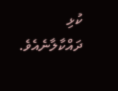ކުޅި ދައްކާލާނެއެވެ.